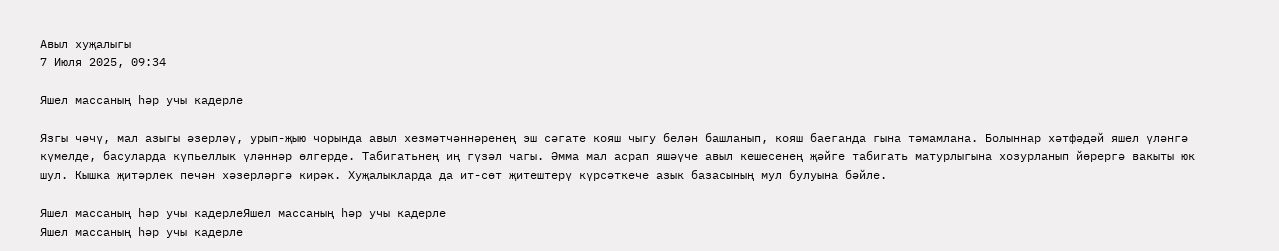Авыл хуҗалыгы
7 Июля 2025, 09:34

Яшел массаның һәр учы кадерле

Язгы чәчү, мал азыгы әзерләү, урып-җыю чорында авыл хезмәтчәннәренең эш сәгате кояш чыгу белән башланып, кояш баеганда гына тәмамлана. Болыннар хәтфәдәй яшел үләнгә күмелде, басуларда күпьеллык үләннәр өлгерде. Табигатьнең иң гүзәл чагы. Әмма мал асрап яшәүче авыл кешесенең җәйге табигать матурлыгына хозурланып йөрергә вакыты юк шул. Кышка җитәрлек печән хәзерләргә кирәк. Хуҗалыкларда да ит-сөт җитештерү күрсәткече азык базасының мул булуына бәйле.

Яшел массаның һәр учы кадерлеЯшел массаның һәр учы кадерле
Яшел массаның һәр учы кадерле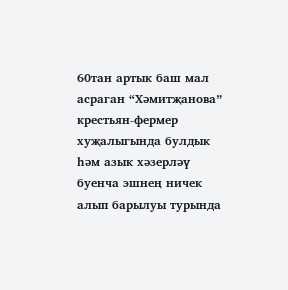60тан артык баш мал асраган “Хәмитҗанова” крестьян-фермер хуҗалыгында булдык һәм азык хәзерләү буенча эшнең ничек алып барылуы турында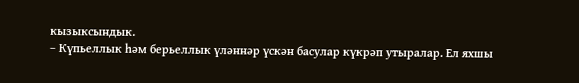кызыксындык.
– Күпьеллык һәм берьеллык үләннәр үскән басулар күкрәп утыралар. Ел яхшы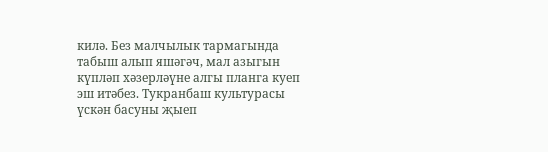килә. Без малчылык тармагында табыш алып яшәгәч, мал азыгын күпләп хәзерләүне алгы планга куеп эш итәбез. Тукранбаш культурасы үскән басуны җыеп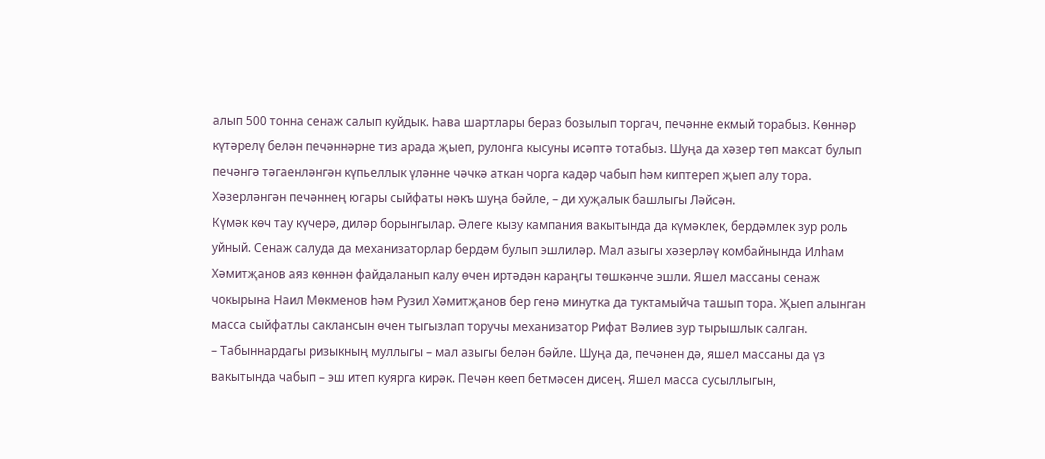алып 500 тонна сенаж салып куйдык. Һава шартлары бераз бозылып торгач, печәнне екмый торабыз. Көннәр күтәрелү белән печәннәрне тиз арада җыеп, рулонга кысуны исәптә тотабыз. Шуңа да хәзер төп максат булып печәнгә тәгаенләнгән күпьеллык үләнне чәчкә аткан чорга кадәр чабып һәм киптереп җыеп алу тора. Хәзерләнгән печәннең югары сыйфаты нәкъ шуңа бәйле, – ди хуҗалык башлыгы Ләйсән.
Күмәк көч тау күчерә, диләр борынгылар. Әлеге кызу кампания вакытында да күмәклек, бердәмлек зур роль уйный. Сенаж салуда да механизаторлар бердәм булып эшлиләр. Мал азыгы хәзерләү комбайнында Илһам Хәмитҗанов аяз көннән файдаланып калу өчен иртәдән караңгы төшкәнче эшли. Яшел массаны сенаж чокырына Наил Мөкменов һәм Рузил Хәмитҗанов бер генә минутка да туктамыйча ташып тора. Җыеп алынган масса сыйфатлы саклансын өчен тыгызлап торучы механизатор Рифат Вәлиев зур тырышлык салган.
– Табыннардагы ризыкның муллыгы – мал азыгы белән бәйле. Шуңа да, печәнен дә, яшел массаны да үз вакытында чабып – эш итеп куярга кирәк. Печән көеп бетмәсен дисең. Яшел масса сусыллыгын,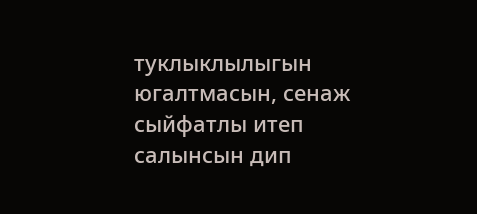туклыклылыгын югалтмасын, сенаж сыйфатлы итеп салынсын дип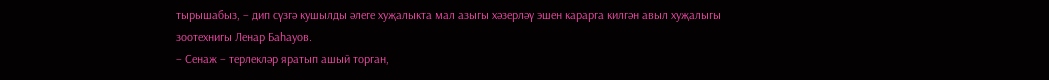тырышабыз, – дип сүзгә кушылды әлеге хуҗалыкта мал азыгы хәзерләү эшен карарга килгән авыл хуҗалыгы зоотехнигы Ленар Баһауов.
– Сенаж – терлекләр яратып ашый торган,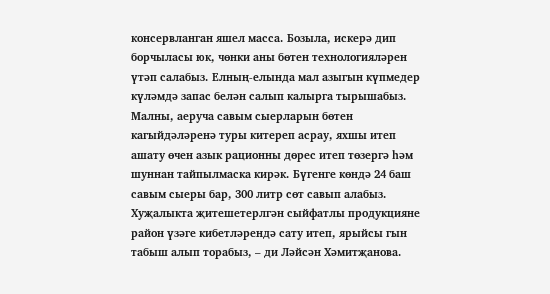консервланган яшел масса. Бозыла, искерә дип борчыласы юк, чөнки аны бөтен технологияләрен үтәп салабыз. Елның-елында мал азыгын күпмедер күләмдә запас белән салып калырга тырышабыз. Малны, аеруча савым сыерларын бөтен кагыйдәләренә туры китереп асрау, яхшы итеп ашату өчен азык рационны дөрес итеп төзергә һәм шуннан тайпылмаска кирәк. Бүгенге көндә 24 баш савым сыеры бар, 300 литр сөт савып алабыз. Хуҗалыкта җитешетерлгән сыйфатлы продукцияне район үзәге кибетләрендә сату итеп, ярыйсы гын табыш алып торабыз, – ди Ләйсән Хәмитҗанова.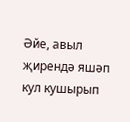Әйе, авыл җирендә яшәп кул кушырып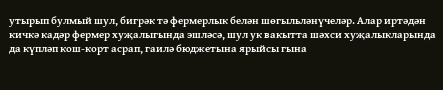утырып булмый шул, бигрәк тә фермерлык белән шөгыльләнүчеләр. Алар иртәдән кичкә кадәр фермер хуҗалыгында эшләсә, шул ук вакытта шәхси хуҗалыкларында да күпләп кош-корт асрап, гаилә бюджетына ярыйсы гына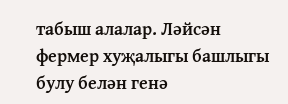табыш алалар. Ләйсән фермер хуҗалыгы башлыгы булу белән генә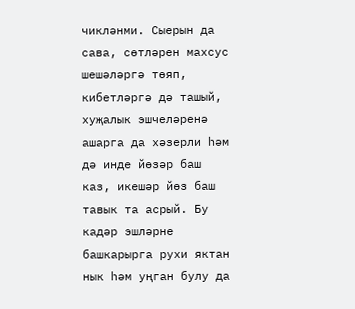чикләнми. Сыерын да сава, сөтләрен махсус шешәләргә төяп, кибетләргә дә ташый, хуҗалык эшчеләренә ашарга да хәзерли һәм дә инде йөзәр баш каз, икешәр йөз баш тавык та асрый. Бу кадәр эшләрне башкарырга рухи яктан нык һәм уңган булу да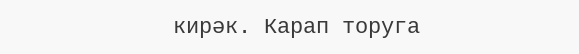кирәк. Карап торуга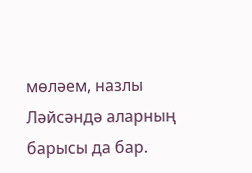мөләем, назлы Ләйсәндә аларның барысы да бар.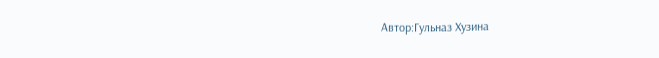Автор:Гульназ Хузина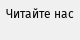Читайте нас